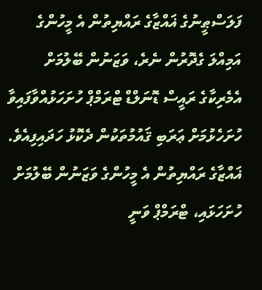ފަލަސްޠީނުގެ ޣައްޒާގެ ރައްޔިތުން އެ މީހުންގެ އަމިއްލަ ގެދޮރުން ނެރެ، ވަޒަނުން ބޭލުމަށް އެމެރިކާގެ ރައީސް ޑޮނަލްޑް ޓްރަމްޕް ހުށަހަޅުއްވާފައިވާ ހުށަހެޅުމަށް ޢަރަބި ޤައުމުތަކުން ދެކޮޅު ހަދައިފިއެވެ. ޣައްޒާގެ ރައްޔިތުން އެ މީހުންގެ ވަޒަނުން ބޭލުމަށް ހުށަހަޅައި، ޓްރަމްޕް ވަނީ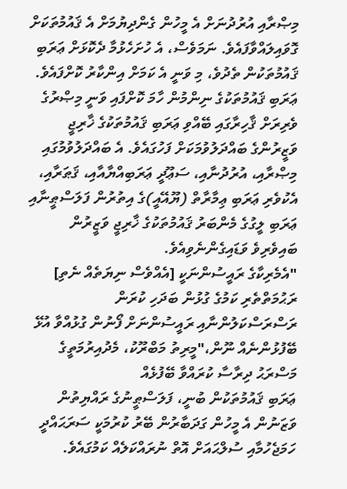މިޞްރާއި އުރުދުނަށް އެ މީހުން ގެންދިޔުމަށް އެ ޤައުމުތަކަށް ގޮވައިލައްވާފައެވެ. ނަމަވެސް، އެ ހުށަހެޅުމާ ދެކޮޅަށް ޢަރަބި ޤައުމުތަކުން ތެދުވެ، މި ވަނީ އެ ކަމަށް އިންކާރު ކޮށްފައެވެ.
ޢަރަބި ޤައުމުތަކުގެ ނިންމުން ހާމަ ކޮށްފައި ވަނީ މިޞްރުގެ ވެރިރަށް ޤާހިރާގައި ބޭއްވި ޢަރަބި ޤައުމުތަކުގެ ޚާރިޖީ ވަޒީރުންގެ ބައްދަލުވުމަކަށް ފަހުގައެވެ. އެ ބައްދަލުވުމުގައި މިޞްރާއި، އުރުދުނާއި، ސަޢޫދީ ޢަރަބިއްޔާއާއި، ޤަޠަރާއި، އެކުވެރި ޢަރަބި ޢިމާރާތް (ޔޫއޭއީ)ގެ އިތުރުން ފަލަސްޠީނާއި ޢަރަބި ލީގުގެ މެންބަރު ޤައުމުތަކުގެ ޚާރިޖީ ވަޒީރުން ބައިވެރިވެ ވަޑައިގެންނެވިއެވެ.
"އެމެރިކާގެ ރައީސުންނަކީ [އެއްވެސް ނިޔަތެއް ނެތި] ރަޙުމަތްތެރި ކަމުގެ ގުޅުން ބަދަހި ކުރަން ރަސްރަސްކަލުންނާއި ރައީސުންނަށް ފޯނުން ގުޅުއްވާ އުޅޭ ބޭފުޅުންނެއް ނޫން،"މީރިތު މަބްރޫކު، މެދުއިރުމަތީގެ މަސްރަޙު ދިރާސާ ކުރައްވާ ބޭފުޅެއް
ޢަރަބި ޤައުމުތަކުން ބުނީ، ފަލަސްޠީނުގެ ރައްޔިތުން ވަޒަނުން އެ މީހުން ގަދަބާރުން ބޭރު ކުރުމަކީ ސަރަޙައްދީ ހަމަޖެހުމާއި ސުލްޙައަށް އޮތް ނުރައްކަލެއް ކަމުގައެވެ.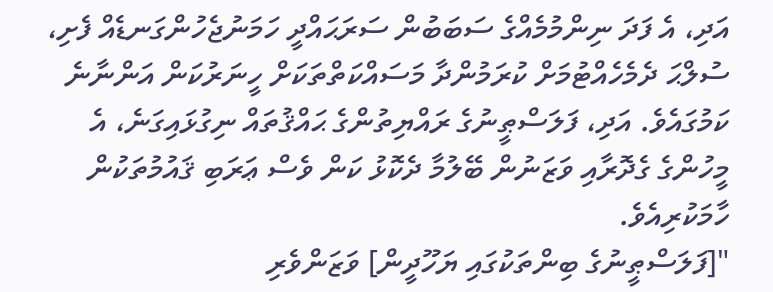އަދި، އެ ފަދަ ނިންމުމެއްގެ ސަބަބުން ސަރަޙައްދީ ހަމަނުޖެހުންގަނޑެއް ފެށި، ސުލްޙަ ދެމެހެއްޓުމަށް ކުރަމުންދާ މަސައްކަތްތަކަށް ހީނަރުކަން އަންނާނެ ކަމުގައެވެ. އަދި، ފަލަސްޠީނުގެ ރައްޔިތުންގެ ޙައްޤުތައް ނިގުޅައިގަނެ، އެ މީހުންގެ ގެދޮރާއި ވަޒަނުން ބޭލުމާ ދެކޮޅު ކަން ވެސް ޢަރަބި ޤައުމުތަކުން ހާމަކުރިއެވެ.
"[ފަލަސްޠީނުގެ ބިންތަކުގައި ޔަހޫދީން] ވަޒަންވެރި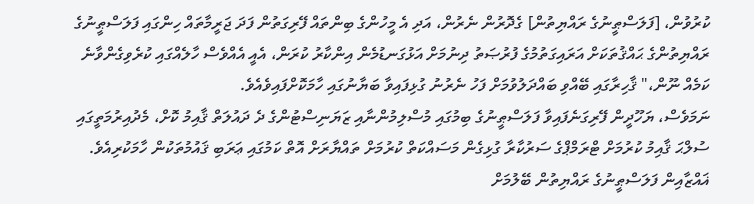ކުރުވުން، [ފަލަސްޠީނުގެ ރައްޔިތުން] ގެދޮރުން ނެރުން، އަދި އެ މީހުންގެ ބިންތައް ފޭރިގަތުން ފަދަ ޖަރީމާތައް ހިންގައި ފަލަސްޠީނުގެ ރައްޔިތުންގެ ޙައްޤުތަކަށް އަރައިގަތުމުގެ ފުރުޞަތު ދިނުމަށް އަޅުގަނޑުމެން އިންކާރު ކުރަން، އެއީ އެއްވެސް ހާލެއްގައި ކުރެވިގެންވާނެ ކަމެއް ނޫން،" ޤާހިރާގައި ބޭއްވި ބައްދަލުވުމަށް ފަހު ނެރުނު ގުޅިފައިވާ ބަޔާނުގައި ހާމަކޮށްފައިވެއެވެ.
ނަމަވެސް، ޔަހޫދީން ފޭރިގަނެފައިވާ ފަލަސްޠީނުގެ ބިމުގައި މުސްލިމުންނާއި ޒަޔަނިސްޓުންގެ ދެ ދައުލަތް ޤާއިމު ކޮށް، މެދުއިރުމަތީގައި ސުލްޙަ ޤާއިމު ކުރުމަށް ޓްރަމްޕްގެ ސަރުކާރާ ގުޅިގެން މަސައްކަތް ކުރުމަށް ތައްޔާރަށް އޮތް ކަމުގައި ޢަރަބި ޤައުމުތަކުން ހާމަކުރިއެވެ.
ޣައްޒާއިން ފަލަސްޠީނުގެ ރައްޔިތުން ބޭލުމަށް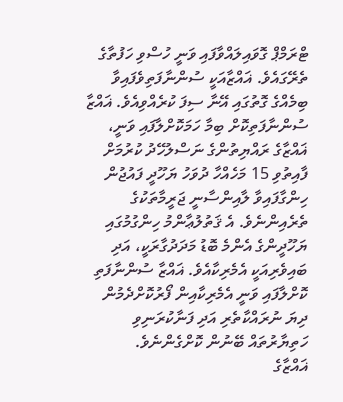ޓްރަމްޕް ގޮވައިލައްވާފައި ވަނީ ހުސްވި ހަފުތާގެ ތެރޭގައެވެ. ޣައްޒާއަކީ ސުންނާފަތިވެފައިވާ ބިމެއްގެ ގޮތުގައި އޭނާ ސިފަ ކުރެއްވިއެވެ. ޣައްޒާ ސުންނާފަތިކޮށް ބިމާ ހަމަކޮށްލާފައި ވަނީ، ޣައްޒާގެ ރައްޔިތުންގެ ނަސްލުހޭދު ކުރުމަށް ފާއިތުވި 15 މަހެއްހާ ދުވަހު ޔަހޫދީ ފައުޖުން ހިންގާފައިވާ ލާއިންސާނީ ޖަރީމާތަކުގެ ތެރެއިންނެވެ. އެ ޤަތުލުޢާންމު ހިންގުމުގައި ޔަހޫދީންގެ އެންމެ ބޮޑު މަދަދުގާރަކީ، އަދި ބައިވެރިއަކީ އެމެރިކާއެވެ. ޣައްޒާ ސުންނާފަތި ކޮށްލާފައި ވަނީ އެމެރިކާއިން ފޯރުކޮށްދެމުން ދިޔަ ނުރައްކާތެރި އަދި ފަނާކުރަނިވި ހަތިޔާރުތައް ބޭނުން ކޮށްގެންނެވެ.
ޣައްޒާގެ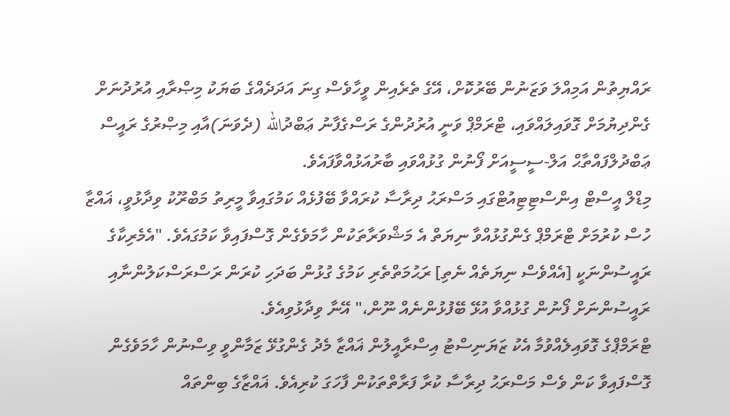ރައްޔިތުން އަމިއްލަ ވަޒަނުން ބޭރުކޮށް، އޭގެ ތެރެއިން ވީހާވެސް ގިނަ އަދަދެއްގެ ބަޔަކު މިޞްރާއި އުރުދުނަށް ގެންދިޔުމަށް ގޮވައިލައްވައި، ޓްރަމްޕް ވަނީ އުރުދުންގެ ރަސްގެފާނު ޢަބްދުالله (ދެވަނަ)އާއި މިޞްރުގެ ރައީސް ޢަބްދުލްފައްތާޙް އަލް-ސީސީއަށް ފޯނުން ގުޅުއްވައި ބާރުއަޅުއްވާފައެވެ.
މިޑްލް އީސްޓް އިންސްޓިޓިއުޓްގައި މަސްރަޙު ދިރާސާ ކުރައްވާ ބޭފުޅެއް ކަމުގައިވާ މީރިތު މަބްރޫކު ވިދާޅުވީ، ޣައްޒާ ހުސް ކުރުމަށް ޓްރަމްޕް ގެންގުޅުއްވާ ނިޔަތް އެ މަޝްވަރާތަކުން ހާމަވެގެން ގޮސްފައިވާ ކަމުގައެވެ. "އެމެރިކާގެ ރައީސުންނަކީ [އެއްވެސް ނިޔަތެއް ނެތި] ރަޙުމަތްތެރި ކަމުގެ ގުޅުން ބަދަހި ކުރަން ރަސްރަސްކަލުންނާއި ރައީސުންނަށް ފޯނުން ގުޅުއްވާ އުޅޭ ބޭފުޅުންނެއް ނޫން،" އޭނާ ވިދާޅުވިއެވެ.
ޓްރަމްޕްގެ ގޮވައިލެއްވުމާ އެކު ޒަޔަނިސްޓު އިސްރާއީލުން ޣައްޒާ މެދު ގެންގުޅޭ ޒަމާންވީ ވިސްނުން ހާމަވެގެން ގޮސްފައިވާ ކަން ވެސް މަސްރަޙު ދިރާސާ ކުރާ ފަރާތްތަކުން ފާހަގަ ކުރިއެވެ. ޣައްޒާގެ ބިންތައް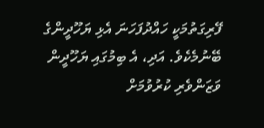ފޭރިގަތުމަކީ ހައްދުފަހަނަ އެޅި ޔަހޫދީންގެ ބޭނުމެކެވެ. އަދި، އެ ބިމުގައި ޔަހޫދީން ވަޒަންވެރި ކުރުވުމަށް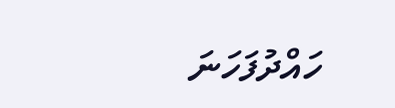ހައްދުފަހަނަ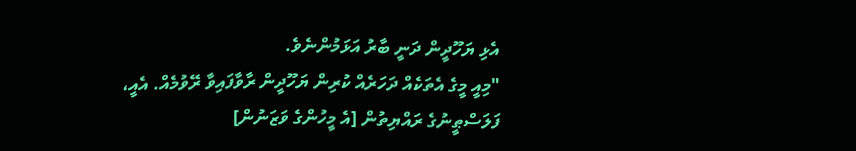އެޅި ޔަހޫދީން ދަނީ ބާރު އަޅަމުންނެވެ.
"މިއީ މީގެ އެތަކެއް ދަހަރެއް ކުރިން ޔަހޫދީން ރާވާފައިވާ ރޭވުމެއް. އެއީ، ފަލަސްޠީނުގެ ރައްޔިތުން [އެ މީހުންގެ ވަޒަނުން]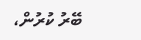ބޭރު ކުރުން،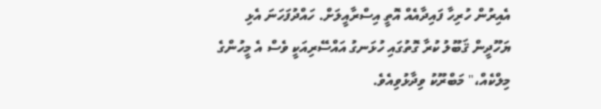އެއިރުން ހުރިހާ ފައިދާއެއް އޮތީ އިސްރާއީލަށް. ހައްދުފަހަނަ އެޅި ޔަހޫދީން ޤަބޫލު ކުރާ ގޮތުގައި ހުޅަނގު އައްސޭރިއަކީ ވެސް އެ މީހުންގެ މިލްކެއް،" މަބްރޫކު ވިދާޅުވިއެވެ.